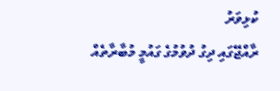ކުޅިވަރު
ރާއްޖޭގައި ދިގު ދުވުމުގެ ގައުމީ މުބާރާތެއް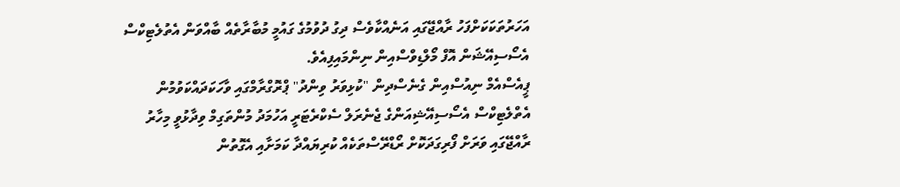އަހަރުތަކަކަށްފަހު ރާއްޖޭގައި އަނެއްކާވެސް ދިގު ދުވުމުގެ ގައުމީ މުބާރާތެއް ބާއްވަން އެތުލެޓިކްސް އެސޯސިއޭޝަން އޮފް މޯލްޑިވްސްއިން ނިންމައިފިއެވެ.
ޕީއެސްއެމް ނިއުސްއިން ގެނެސްދިން "ކުޅިވަރު ވިންދު" ޕްރޮގްރާމްގައި ވާހަކަދައްކަވުމުން އެތްލެޓިކްސް އެސޯސިއޭޝިއަންގެ ޖެނެރަލް ސެކްރެޓަރީ އަހުމަދު މުންތަގިމް ވިދާޅުވީ މިހާރު ރާއްޖޭގައި ވަރަށް ފޯރިގަދަކޮށް ރޯޑްރޭސްތަކެއް ކުރިޔައްދާ ކަމަށާއި އެގޮތުން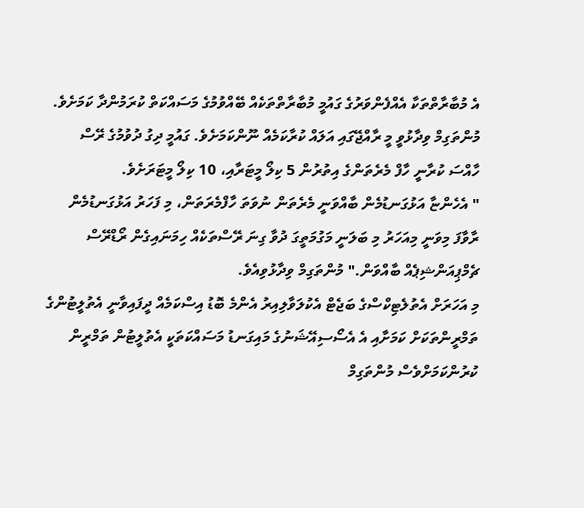އެ މުބާރާތްތަކާ އެއްފެންވަރުގެ ގައުމީ މުބާރާތްތަކެއް ބޭއްވުމުގެ މަސައްކަތް ކުރަމުންދާ ކަމަށެވެ.
މުންތަގިމް ވިދާޅުވީ މީ ރާއްޖޭގައި އަލައް ކުރާކަމެއް ނޫންކަމަށެވެ. ގައުމީ ދިގު ދުވުމުގެ ރޭސް ހާއްސަ ކުރާނީ ހާފް މެރެތަންގެ އިތުރުން 5 ކިލޯ މީޓަރާއި، 10 ކިލޯ މީޓަރަށެވެ.
" އެހެންޏާ އަޅުގަނޑުމެން ބާއްވަނީ މެރެތަން ނުވަތަ ހާފްމެރަތަން، މި ފަހަރު އަޅުގަނޑުމެން ރާވާފަ މިވަނީ މިއަހަރު މި ބަލަނީ މަގުމަތީގަ ދުވާ ގިނަ ރޭސްތަކެއް ހިމަނައިގެން ރޯޑްރޭސް ޗެމްޕިއަންޝިޕެއް ބާއްވަން." މުންތަގިމް ވިދާޅުވިއެވެ.
މި އަހަރަށް އެތުލެޓިކްސްގެ ބަޖެޓް އެކުލަވާލިއިރު އެންމެ ބޮޑު އިސްކަމެއް ދީފައިވާނީ އެތުލީޓުންގެ ތަމްރީންތަކަށް ކަމަށާއި އެ އެސޯސިއޭޝަނުގެ މައިގަނޑު މަސައްކަތަކީ އެތުލީޓުން ތަމްރީން ކުރުންކަމަށްވެސް މުންތަގިމް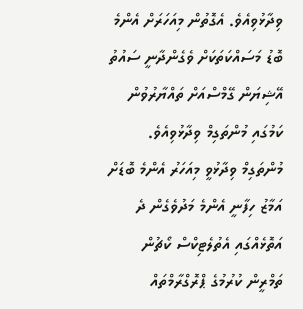ވިދާޅުވިއެވެ. އެގޮތުން މިއަހަރަށް އެންމެ ބޮޑު މަސައްކަތަކަށް ވެގެންދާނީ ސައުތު އޭޝިޔަން ގޭމްސްއަށް ތައްޔާރުވުން ކަމުގައި މުންތަގިމް ވިދާޅުވިއެވެ.
މުންތަގިމް ވިދާޅުވީ މިއަހަރު އެންމެ ބޮޑަށް އަމާޒު ހިފާނީ އެންމެ މަދުވެގެން ދެ އަތޮޅެއްގައި އެތުލެޓިކްސް ކޯޗުން ތަމްރީން ކުރުމުގެ ޕްރޮގްރާމްތައް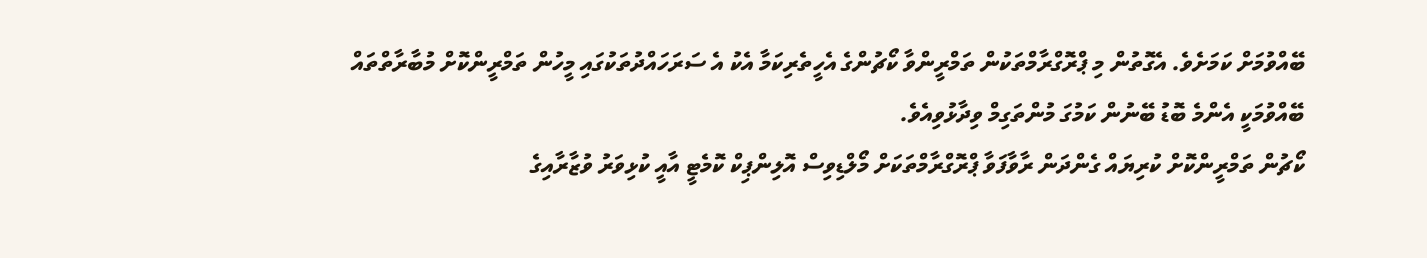ބޭއްވުމަށް ކަމަށެވެ. އެގޮތުން މި ޕްރޮގްރާމްތަކުން ތަމްރީންވާ ކޯޗުންގެ އެހީތެރިކަމާ އެކު އެ ސަރަހައްދުތަކުގައި މީހުން ތަމްރީންކޮށް މުބާރާތްތައް ބޭއްވުމަކީ އެންމެ ބޮޑު ބޭނުން ކަމުގަ މުންތަގިމް ވިދާޅުވިއެވެ.
ކޯޗުން ތަމްރީންކޮށް ކުރިޔައް ގެންދަން ރާވާފަވާ ޕްރޮގްރާމްތަކަށް މޯލްޑިވިސް އޮލިންޕިކް ކޮމެޓީ އާއީ ކުޅިވަރު ވުޒާރާއިގެ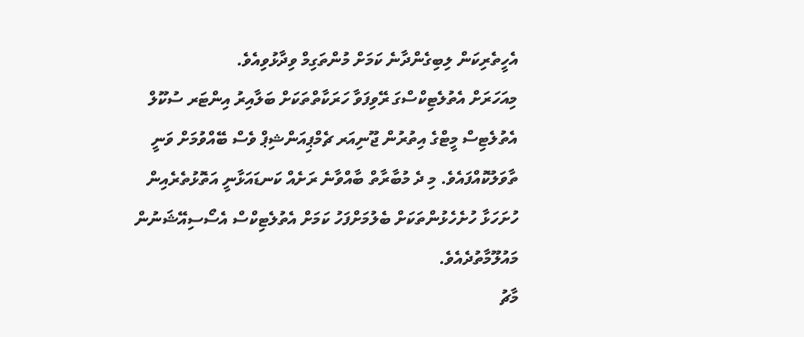އެހީތެރިކަން ލިބިގެންދާނެ ކަމަށް މުންތަގިމް ވިދާޅުވިއެވެ.
މިއަހަރަށް އެތުލެޓިކްސްގަ ރޭވިފަވާ ހަރަކާތްތަކަށް ބަލާއިރު އިންޓަރ ސުކޫލް އެތުލެޓިސް މީޓްގެ އިތުރުން ޖޫނިއަރ ޗެމްޕިއަންޝިޕް ވެސް ބޭއްވުމަށް ވަނީ ތާވަލުކޮއްފައެވެ. މި ދެ މުބާރާތް ބާއްވާނެ ރަށެއް ކަނޑައަޅާނީ އަތޮޅުތެރެއިން ހުށަހަޅާ ހުށެހެޅުންތަކަށް ބެލުމަށްފަހު ކަމަށް އެތުލެޓިކްސް އެސޯސިއޭޝަނުން މައުލޫމާތުދެއެވެ.
މާޗު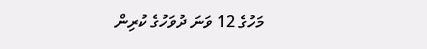މަހުގެ 12 ވަނަ ދުވަހުގެ ކުރިން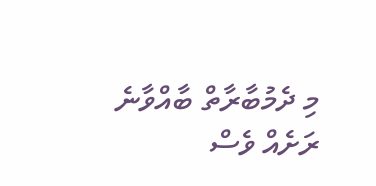މި ދެމުބާރާތް ބާއްވާނެ ރަށެއް ވެސް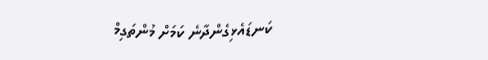ކަނޑައެޅިގެންދާނެ ކަމަށް މުންތަގިމް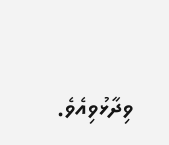ވިދާޅުވިއެވެ.